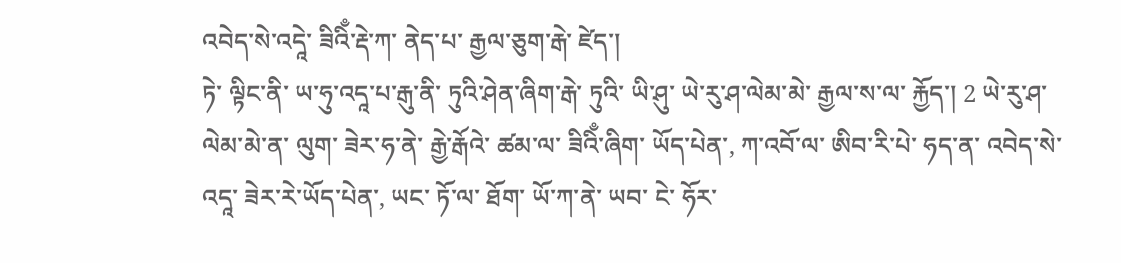འབེད་སེ་འདཱེ་ ཟིའིྃ་རྡེ་ཀ་ ནེད་པ་ རྒྱལ་ཅུག་རྒེ་ ཛེད་།
ཏེ་ ལྟིང་ནི་ ཡ་ཧུ་འདཱ་པ་རྒུ་ནི་ ཏུའི་ཤེན་ཞིག་རྒེ་ ཏུའི་ ཡི་ཤུ་ ཡེ་རུ་ཤ་ལེམ་མེ་ རྒྱལ་ས་ལ་ རྐྱོད་། 2 ཡེ་རུ་ཤ་ལེམ་མེ་ན་ ལུག་ ཟེར་ཧ་ནེ་ རྒྱེ་རྒོའེ་ ཚམ་ལ་ ཟིའིྃ་ཞིག་ ཡོད་པེན་, ཀ་འབོ་ལ་ ཨིབ་རི་པེ་ ཧད་ན་ འབེད་སེ་འདཱ་ ཟེར་རེ་ཡོད་པེན་, ཡང་ ཏོ་ལ་ ཐོག་ ཡོ་ཀ་ནེ་ ཡབ་ ངེ་ ཧོར་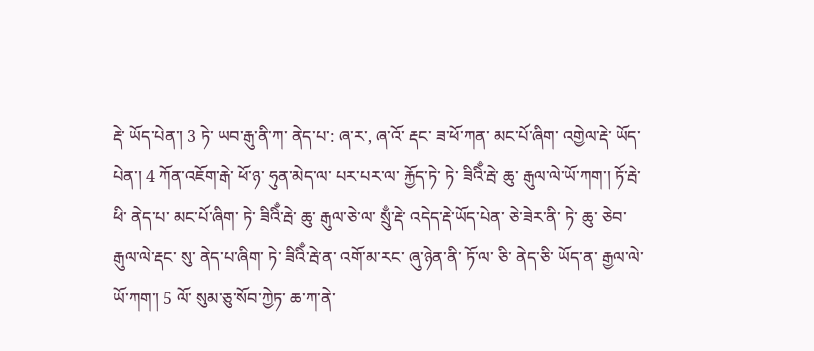རྡེ་ ཡོད་པེན་། 3 ཏེ་ ཡབ་རྒུ་ནི་ཀ་ ནེད་པ་: ཞ་ར་, ཞ་འོ་ རྡང་ ཟ་ཕོ་ཀན་ མང་པོ་ཞིག་ འགྱེལ་རྡེ་ ཡོད་པེན་། 4 ཀོན་འཇོག་རྒེ་ ཕོ་ཉ་ ཧུན་མེད་ལ་ པར་པར་ལ་ རྐྱོད་ཏེ་ ཏེ་ ཟིའིྃ་རྦེ་ ཆུ་ རྒུལ་ལེ་ཡོ་ཀག་། ཏོ་རྦེ་ཕི་ ནེད་པ་ མང་པོ་ཞིག་ ཏེ་ ཟིའིྃ་རྦེ་ ཆུ་ རྒུལ་ཅེ་ལ་ སྲུྃ་རྡེ་ འདེད་རྡེ་ཡོད་པེན་ ཅེ་ཟེར་ནི་ ཏེ་ ཆུ་ ཅེབ་ རྒུལ་ལེ་རྡང་ སུ་ ནེད་པ་ཞིག་ ཏེ་ ཟིའིྃ་རྦེ་ན་ འགོ་མ་རང་ ཞུ་ཉེན་ནི་ ཏོ་ལ་ ཅི་ ནེད་ཅི་ ཡོད་ན་ རྒྱལ་ལེ་ཡོ་ཀག་། 5 ལོ་ སུམ་ཅུ་སོབ་ཀྱེཏ་ ཆ་ཀ་ནེ་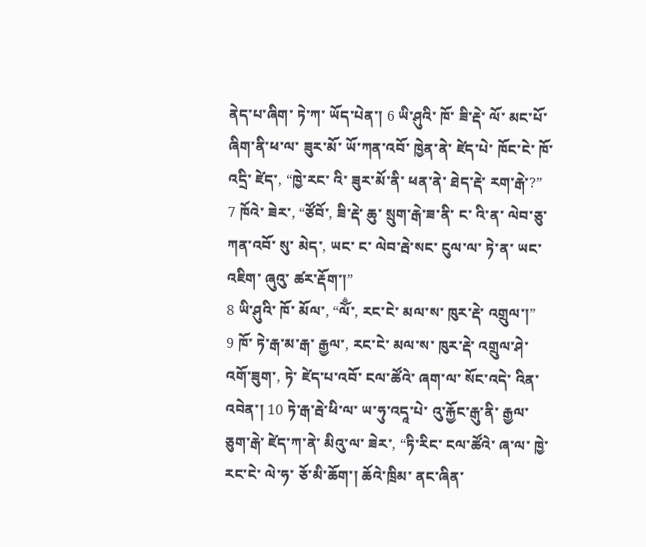ནེད་པ་ཞིག་ ཏེ་ཀ་ ཡོད་པེན་། 6 ཡི་ཤུའི་ ཁོ་ ཟི་རྡེ་ ལོ་ མང་པོ་ཞིག་ནི་ཕ་ལ་ ཟུར་མོ་ ཡོ་ཀན་འབོ་ ཁྱེན་ནེ་ ཛེད་པེ་ ཁོང་ངེ་ ཁོ་ འདྲི་ ཛེད་, “ཁྱེ་རང་ འི་ ཟུར་མོ་ནི་ ཕན་ནེ་ ཐེད་རྡེ་ རག་རྒེ་?”
7 ཁོའེ་ ཟེར་, “ཙོབོ་, ཟི་རྡེ་ ཆུ་ སྲུག་རྒེ་ཟ་ནི་ ང་ འི་ན་ ལེབ་ཅུ་ཀན་འབོ་ སུ་ མེད་, ཡང་ ང་ ལེབ་རྦེ་སང་ ངུལ་ལ་ ཏེ་ན་ ཡང་འཇིག་ ཞུའུ་ ཚར་རྡོག་།”
8 ཡི་ཤུའི་ ཁོ་ མོལ་, “ལོྃ་, རང་ངེ་ མལ་ས་ ཁུར་རྡེ་ འགྲུལ་།”
9 ཁོ་ ཏེ་རྒ་མ་རྒ་ རྒྱལ་, རང་ངེ་ མལ་ས་ ཁུར་རྡེ་ འགྲུལ་ཤེ་ འགོ་ཟུག་, ཏེ་ ཛེད་པ་འབོ་ ངལ་ཚོའེ་ ཞག་ལ་ སོང་འདེ་ འིན་འབེན་། 10 ཏེ་རྒ་རྦེ་ཕི་ལ་ ཡ་ཧུ་འདཱ་པེ་ འུ་རྐྱོང་རྒུ་ནི་ རྒྱལ་ཅུག་རྒེ་ ཛེད་ཀ་ནེ་ མིའུ་ལ་ ཟེར་, “ཏི་རིང་ ངལ་ཚོའེ་ ཞ་ལ་ ཁྱེ་རང་ངེ་ ལེ་ཧ་ ཅོ་མི་ཆོག་། ཆོའེ་ཁྲིམ་ ནང་ཞིན་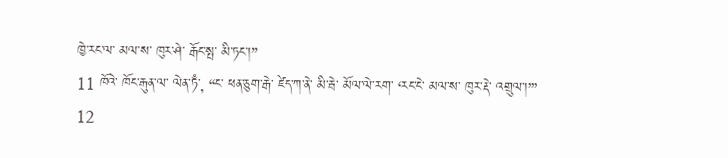ཁྱེ་རང་ལ་ མལ་ས་ ཁུར་ཤེ་ རྒོང་སྤ་ མི་ཏང་།”
11 ཁོའེ་ ཁོང་རྒུན་ལ་ ལེན་ཏྃ་, “ང་ ཕན་ཅུག་རྒེ་ ཛེད་ཀ་ནེ་ མི་རྦེ་ མོལ་ལེ་རག་ ‘རང་ངེ་ མལ་ས་ ཁུར་རྡེ་ འགྲུལ་།’”
12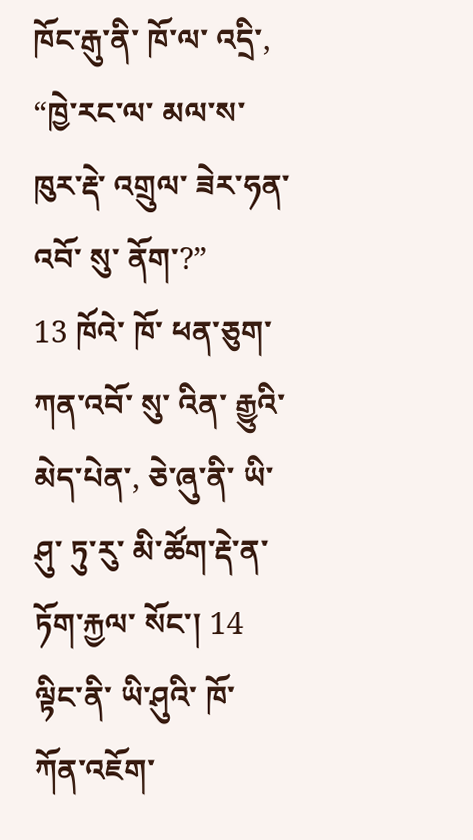ཁོང་རྒུ་ནི་ ཁོ་ལ་ འདྲི་, “ཁྱེ་རང་ལ་ མལ་ས་ ཁུར་རྡེ་ འགྲུལ་ ཟེར་ཧན་འབོ་ སུ་ ནོག་?”
13 ཁོའེ་ ཁོ་ ཕན་ཅུག་ཀན་འབོ་ སུ་ འིན་ རྒྱུའི་ མེད་པེན་, ཅེ་ཞུ་ནི་ ཡི་ཤུ་ ཏུ་རུ་ མི་ཚོག་རྡེ་ན་ ཏོག་རྐྱལ་ སོང་། 14 ལྟིང་ནི་ ཡི་ཤུའི་ ཁོ་ ཀོན་འཇོག་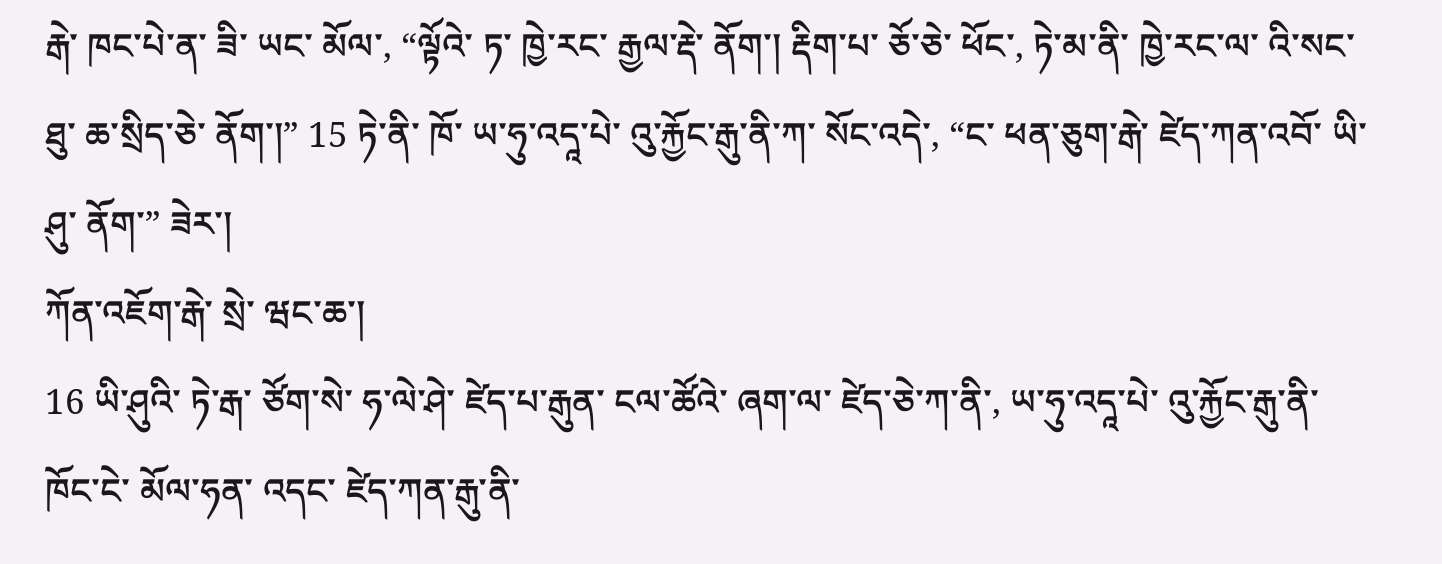རྒེ་ ཁང་པེ་ན་ ཟི་ ཡང་ མོལ་, “ལྟོའེ་ ཏ་ ཁྱེ་རང་ རྒྱལ་རྡེ་ ནོག་། རྡིག་པ་ ཅོ་ཅེ་ ཕོང་, ཏེ་མ་ནི་ ཁྱེ་རང་ལ་ འི་སང་ ཐུ་ ཆ་སྲིད་ཅེ་ ནོག་།” 15 ཏེ་ནི་ ཁོ་ ཡ་ཧུ་འདཱ་པེ་ འུ་རྐྱོང་རྒུ་ནི་ཀ་ སོང་འདེ་, “ང་ ཕན་ཅུག་རྒེ་ ཛེད་ཀན་འབོ་ ཡི་ཤུ་ ནོག་” ཟེར་།
ཀོན་འཇོག་རྒེ་ སྲེ་ ཝང་ཆ་།
16 ཡི་ཤུའི་ ཏེ་རྒ་ ཙོག་སེ་ ཧ་ལེ་ཤེ་ ཛེད་པ་རྒུན་ ངལ་ཚོའེ་ ཞག་ལ་ ཛེད་ཅེ་ཀ་ནི་, ཡ་ཧུ་འདཱ་པེ་ འུ་རྐྱོང་རྒུ་ནི་ ཁོང་ངེ་ མོལ་ཧན་ འདང་ ཛེད་ཀན་རྒུ་ནི་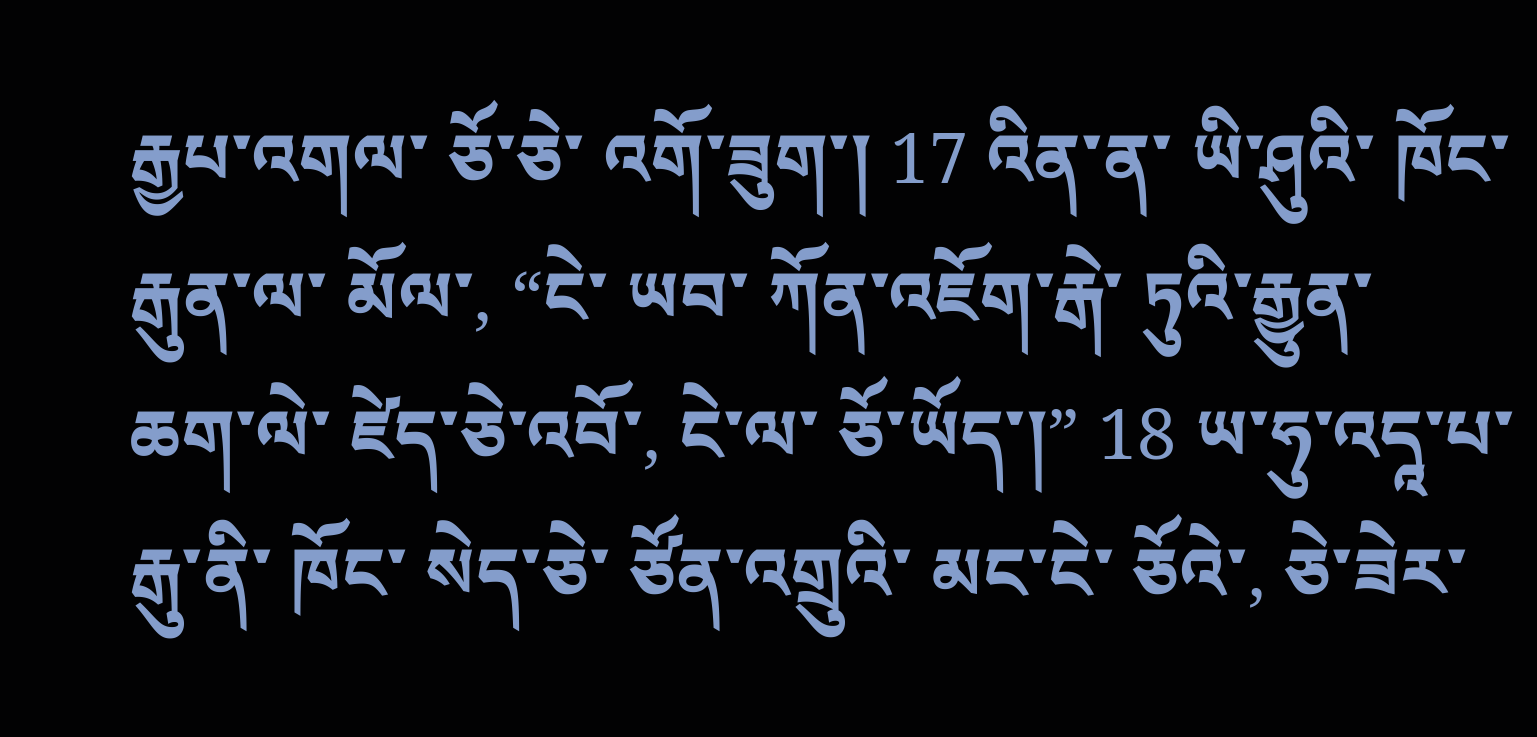རྒྱཔ་འགལ་ ཅོ་ཅེ་ འགོ་ཟུག་། 17 འིན་ན་ ཡི་ཤུའི་ ཁོང་རྒུན་ལ་ མོལ་, “ངེ་ ཡབ་ ཀོན་འཇོག་རྒེ་ ཏུའི་རྒྱུན་ ཆག་ལེ་ ཛེད་ཅེ་འབོ་, ངེ་ལ་ ཅོ་ཡོད་།” 18 ཡ་ཧུ་འདཱ་པ་རྒུ་ནི་ ཁོང་ སེད་ཅེ་ ཙོན་འགྲུའི་ མང་ངེ་ ཅོའེ་, ཅེ་ཟེར་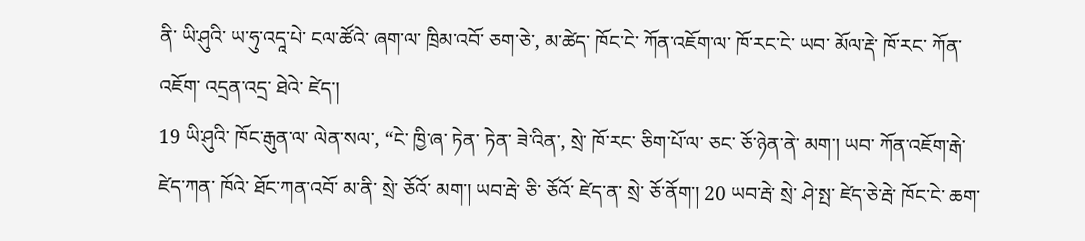ནི་ ཡི་ཤུའི་ ཡ་ཧུ་འདཱ་པེ་ ངལ་ཚོའེ་ ཞག་ལ་ ཁྲིམ་འབོ་ ཅག་ཅེ་, མ་ཚེད་ ཁོང་ངེ་ ཀོན་འཇོག་ལ་ ཁོ་རང་ངེ་ ཡབ་ མོལ་རྡེ་ ཁོ་རང་ ཀོན་འཇོག་ འདྲན་འདྲ་ ཐེའེ་ ཛེད་།
19 ཡི་ཤུའི་ ཁོང་རྒུན་ལ་ ལེན་སལ་, “ངེ་ ཁྱི་ཞ་ ཏེན་ ཏེན་ ཟེ་འིན་, སྲེ་ ཁོ་རང་ ཅིག་པོ་ལ་ ཅང་ ཅོ་ཉེན་ནེ་ མག་། ཡབ་ ཀོན་འཇོག་རྒེ་ ཛེད་ཀན་ ཁོའེ་ ཐོང་ཀན་འབོ་ མ་ནི་ སྲེ་ ཅོའོ་ མག་། ཡབ་རྦེ་ ཅི་ ཅོའོ་ ཛེད་ན་ སྲེ་ ཅོ་ནོག་། 20 ཡབ་རྦེ་ སྲེ་ ཤེ་སྤ་ ཛེད་ཅེ་རྦེ་ ཁོང་ངེ་ ཆག་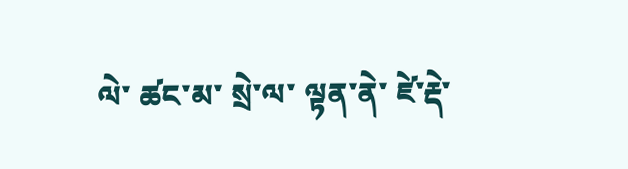ལེ་ ཚང་མ་ སྲེ་ལ་ ལྟན་ནེ་ ཛེ་རྡེ་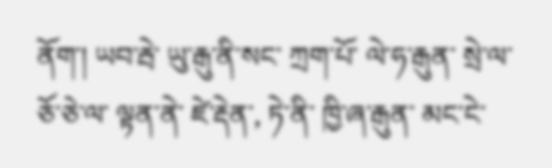ནོག་། ཡབ་རྦེ་ ཡུ་རྒུ་ནི་སང་ ཀྲག་པོ་ ལེ་ཧ་རྒུན་ སྲེ་ལ་ ཅོ་ཅེ་ལ་ ལྟན་ནེ་ ཛེ་རྡེན་, ཏེ་ནི་ ཁྱི་ཞ་རྒུན་ མང་ངེ་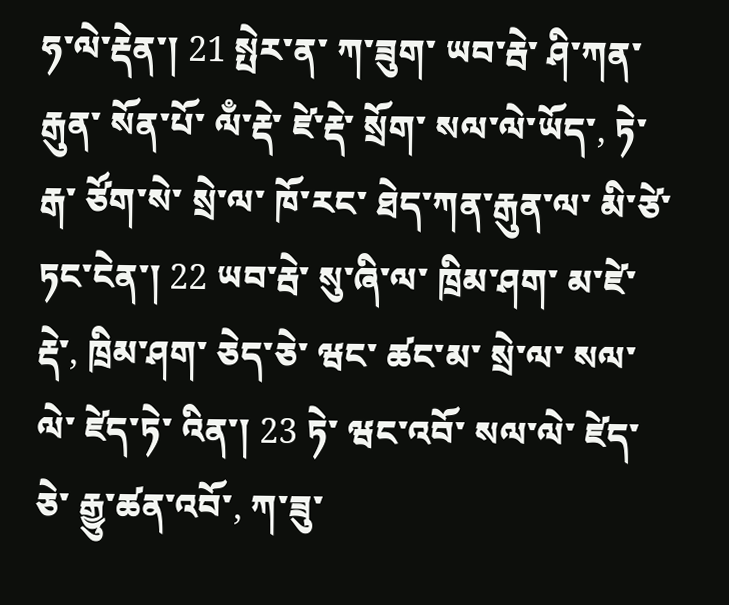ཧ་ལེ་རྡེན་། 21 སྤེར་ན་ ཀ་ཟུག་ ཡབ་རྦེ་ ཤི་ཀན་རྒུན་ སོན་པོ་ ལྃ་རྡེ་ ཛེ་རྡེ་ སྲོག་ སལ་ལེ་ཡོད་, ཏེ་རྒ་ ཙོག་སེ་ སྲེ་ལ་ ཁོ་རང་ ཐེད་ཀན་རྒུན་ལ་ མི་ཙེ་ ཏང་ངེན་། 22 ཡབ་རྦེ་ སུ་ཞི་ལ་ ཁྲིམ་ཤག་ མ་ཛེ་རྡེ་, ཁྲིམ་ཤག་ ཅེད་ཅེ་ ཝང་ ཚང་མ་ སྲེ་ལ་ སལ་ལེ་ ཛེད་ཏེ་ འིན་། 23 ཏེ་ ཝང་འབོ་ སལ་ལེ་ ཛེད་ཅེ་ རྒྱུ་ཚན་འབོ་, ཀ་ཟུ་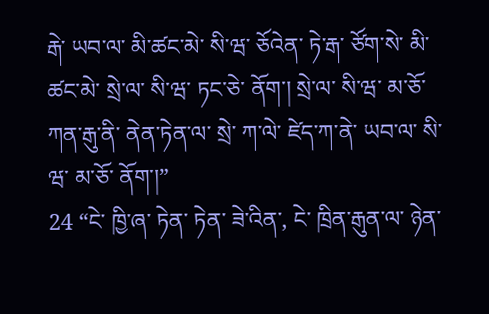རྒེ་ ཡབ་ལ་ མི་ཚང་མེ་ སི་ཝ་ ཅོའེན་ ཏེ་རྒ་ ཙོག་སེ་ མི་ཚང་མེ་ སྲེ་ལ་ སི་ཝ་ ཏང་ཅེ་ ནོག་། སྲེ་ལ་ སི་ཝ་ མ་ཅོ་ཀན་རྒུ་ནི་ ནེན་ཏེན་ལ་ སྲེ་ ཀ་ལེ་ ཛེད་ཀ་ནེ་ ཡབ་ལ་ སི་ཝ་ མ་ཅོ་ ནོག་།”
24 “ངེ་ ཁྱི་ཞ་ ཏེན་ ཏེན་ ཟེ་འིན་, ངེ་ ཁྲིན་རྒུན་ལ་ ཉེན་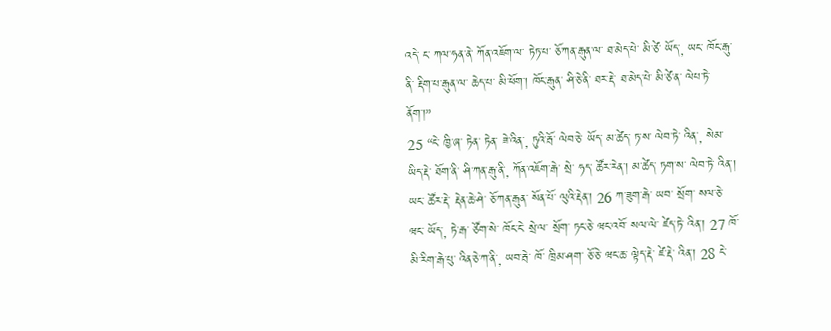འདེ་ ང་ ཀལ་ཧན་ནེ་ ཀོན་འཇོག་ལ་ ཏེཏ་པ་ ཅོ་ཀན་རྒུན་ལ་ ཐ་མེད་པེ་ མི་ཙེ་ ཡོད་, ཡང་ ཁོང་རྒུ་ནི་ རྡིག་པ་རྒུན་ལ་ ཆེད་པ་ མི་ཕོག་། ཁོང་རྒུན་ ཤི་ཅེ་ནི་ ཐར་རྡེ་ ཐ་མེད་པེ་ མི་ཙེ་ན་ ལེཔ་ཏེ་ ནོག་།”
25 “ངེ་ ཁྱི་ཞ་ ཏེན་ ཏེན་ ཟེ་འིན་, ཏུའི་རྦོ་ ལེབ་ཅེ་ ཡོད་ མ་ཚེད་ ཏ་ས་ ལེབ་ཏེ་ འིན་, སེམ་ཡིད་རྡེ་ ཐོག་ནི་ ཤི་ཀན་རྒུ་ནི་, ཀོན་འཇོག་རྒེ་ སྲེ་ ཧད་ ཚོར་རེན་། མ་ཚེད་ ཏག་ས་ ལེབ་ཏེ་ འིན་། ཡང་ ཚོར་རྡེ་ རྡེན་ཆེ་ཤེ་ ཅོ་ཀན་རྒུན་ སོན་པོ་ ལུའི་རྡེན་། 26 ཀ་ཟུག་རྒེ་ ཡབ་ སྲོག་ སལ་ཅེ་ ཝང་ ཡོད་, ཏེ་རྒ་ ཙོག་སེ་ ཁོང་ངེ་ སྲེ་ལ་ སྲོག་ ཏང་ཅེ་ ཝང་འབོ་ སལ་ལེ་ ཛེད་ཏེ་ འིན་། 27 ཁོ་ མི་རིག་རྒེ་པུ་ འིན་ཅེ་ཀ་ནི་, ཡབ་རྦེ་ ཁོ་ ཁྲིམ་ཤག་ ཅོ་ཅེ་ ཝང་ཆ་ ལྟེད་རྡེ་ ཛེ་རྡེ་ འིན་། 28 ངེ་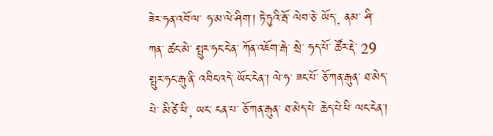ཟེར་ཧན་འབོ་ལ་ ཧ་མ་ལེ་ཤིག་། ཏེ་ཏུའི་རྦོ་ ལེབ་ཅེ་ ཡོད་, ནམ་ ཤི་ཀན་ ཚང་མེ་ སྤུར་ཧང་ངེ་ན་ ཀོན་འཇོག་རྒེ་ སྲེ་ ཧད་པོ་ ཚོར་རྡེ་ 29 སྤུར་ཧང་རྒུ་ནི་ འབིང་འདེ་ ཡོང་ངེན་། ལེ་ཧ་ ཟང་པོ་ ཅོ་ཀན་རྒུན་ ཐ་མེད་པེ་ མི་ཙེ་ཕི་, ཡང་ ངན་པ་ ཅོ་ཀན་རྒུན་ ཐ་མེད་པེ་ ཆེད་པེ་ཕི་ ལང་ངེན་།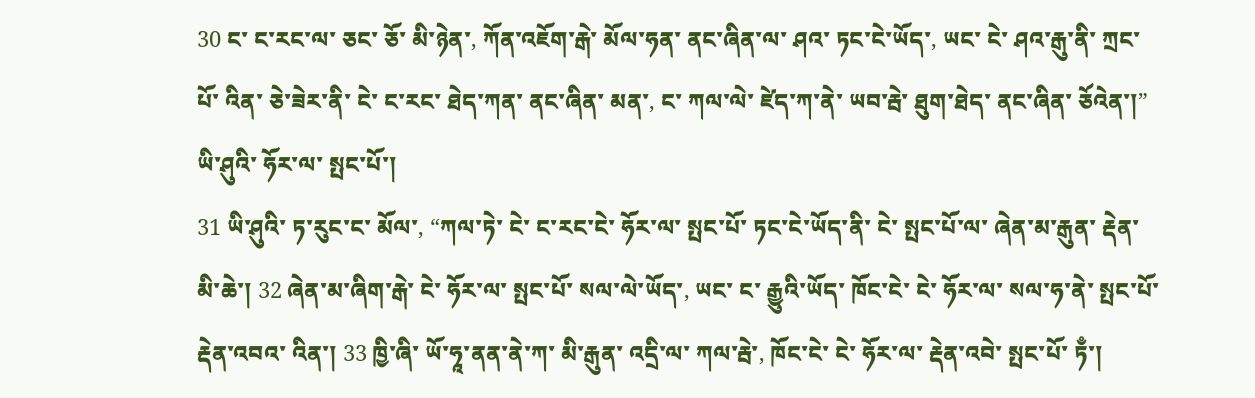30 ང་ ང་རང་ལ་ ཅང་ ཅོ་ མི་ཉེན་, ཀོན་འཇོག་རྒེ་ མོལ་ཧན་ ནང་ཞིན་ལ་ ཤའ་ ཏང་ངེ་ཡོད་, ཡང་ ངེ་ ཤའ་རྒུ་ནི་ ཀྲང་པོ་ འིན་ ཅེ་ཟེར་ནི་ ངེ་ ང་རང་ ཐེད་ཀན་ ནང་ཞིན་ མན་, ང་ ཀལ་ལེ་ ཛེད་ཀ་ནེ་ ཡབ་རྦེ་ ཐུག་ཐེད་ ནང་ཞིན་ ཅོའེན་།”
ཡི་ཤུའི་ ཧོར་ལ་ སྤང་པོ་།
31 ཡི་ཤུའི་ ཏ་རུང་ང་ མོལ་, “ཀལ་ཏེ་ ངེ་ ང་རང་ངེ་ ཧོར་ལ་ སྤང་པོ་ ཏང་ངེ་ཡོད་ནི་ ངེ་ སྤང་པོ་ལ་ ཞེན་མ་རྒུན་ རྡེན་ མི་ཆེ་། 32 ཞེན་མ་ཞིག་རྒེ་ ངེ་ ཧོར་ལ་ སྤང་པོ་ སལ་ལེ་ཡོད་, ཡང་ ང་ རྒྱུའི་ཡོད་ ཁོང་ངེ་ ངེ་ ཧོར་ལ་ སལ་ཧ་ནེ་ སྤང་པོ་ རྡེན་འབའ་ འིན་། 33 ཁྱི་ཞི་ ཡོ་ཧཱ་ནན་ནེ་ཀ་ མི་རྒུན་ འདྲི་ལ་ ཀལ་རྦེ་, ཁོང་ངེ་ ངེ་ ཧོར་ལ་ རྡེན་འབེ་ སྤང་པོ་ ཏྃ་།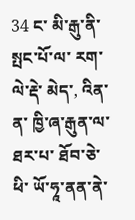34 ང་ མི་རྒུ་ནི་ སྤང་པོ་ལ་ རག་ལེ་རྡེ་ མེད་, འིན་ན་ ཁྱི་ཞ་རྒུན་ལ་ ཐར་པ་ ཐོབ་ཅེ་ཕི་ ཡོ་ཧཱ་ནན་ནེ་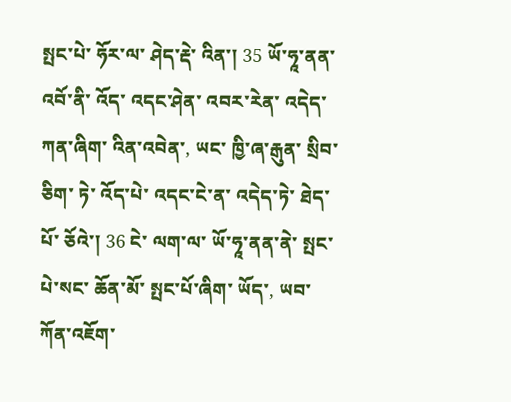སྤང་པེ་ ཧོར་ལ་ ཤེད་རྡེ་ འིན་། 35 ཡོ་ཧཱ་ནན་འབོ་ནི་ འོད་ འདང་ཤེན་ འབར་རེན་ འདེད་ཀན་ཞིག་ འིན་འབེན་, ཡང་ ཁྱི་ཞ་རྒུན་ སྲིབ་ཅིག་ ཏེ་ འོད་པེ་ འདང་ངེ་ན་ འདེད་ཏེ་ ཐེད་པོ་ ཅོའེ་། 36 ངེ་ ལག་ལ་ ཡོ་ཧཱ་ནན་ནེ་ སྤང་པེ་སང་ ཆོན་མོ་ སྤང་པོ་ཞིག་ ཡོད་, ཡབ་ ཀོན་འཇོག་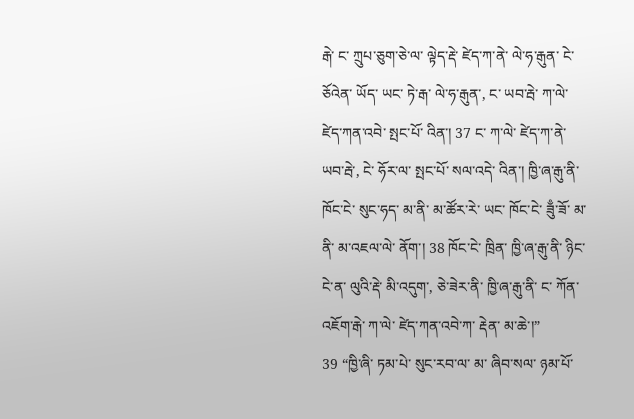རྒེ་ ང་ ཀྲུཔ་ཅུག་ཅེ་ལ་ ལྟེད་རྡེ་ ཛེད་ཀ་ནེ་ ལེ་ཧ་རྒུན་ ངེ་ ཅོའེན་ ཡོད་ ཡང་ ཏེ་རྒ་ ལེ་ཧ་རྒུན་, ང་ ཡབ་རྦེ་ ཀ་ལེ་ ཛེད་ཀན་འབེ་ སྤང་པོ་ འིན་། 37 ང་ ཀ་ལེ་ ཛེད་ཀ་ནེ་ ཡབ་རྦེ་, ངེ་ ཧོར་ལ་ སྤང་པོ་ སལ་འདེ་ འིན་། ཁྱི་ཞ་རྒུ་ནི་ ཁོང་ངེ་ སུང་ཧད་ མ་ནི་ མ་ཚོར་རེ་ ཡང་ ཁོང་ངེ་ ཟུྃ་ཟོ་ མ་ནི་ མ་འཇལ་ལེ་ ནོག་། 38 ཁོང་ངེ་ ཁྲིན་ ཁྱི་ཞ་རྒུ་ནི་ ཉིང་ངེ་ན་ ལུའི་རྡེ་ མི་འདུག་, ཅེ་ཟེར་ནི་ ཁྱི་ཞ་རྒུ་ནི་ ང་ ཀོན་འཇོག་རྒེ་ ཀ་ལེ་ ཛེད་ཀན་འབེ་ཀ་ རྡེན་ མ་ཆེ་།”
39 “ཁྱི་ཞི་ ཏམ་པེ་ སུང་རབ་ལ་ མ་ ཞིབ་སལ་ ཉམ་པོ་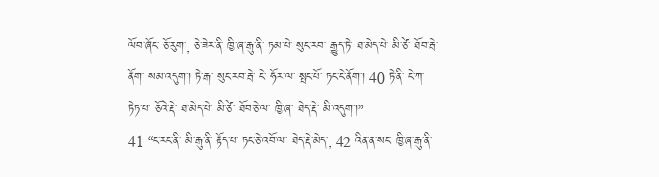ལོབ་ཞོང་ ཅོ་རུག་, ཅེ་ཟེར་ནི་ ཁྱི་ཞ་རྒུ་ནི་ ཏམ་པེ་ སུང་རབ་ རྒྱུད་ཏེ་ ཐ་མེད་པེ་ མི་ཙེ་ ཐོབ་རྦེ་ནོག་ སམ་འདུག་། ཏེ་རྒ་ སུང་རབ་རྦེ་ ངེ་ ཧོར་ལ་ སྤང་པོ་ ཏང་ངེ་ནོག་། 40 ཏེ་ནི་ ངེ་ཀ་ ཏེཏ་པ་ ཅོའེ་རྡེ་ ཐ་མེད་པེ་ མི་ཙེ་ ཐོབ་ཅེ་ལ་ ཁྱི་ཞ་ ཐེད་རྡེ་ མི་འདུག་།”
41 “ང་རང་ནི་ མི་རྒུ་ནི་ རྟོད་པ་ ཏང་ཅེ་འབོ་ལ་ ཐེད་རྡེ་མེད་, 42 འིན་ན་སང་ ཁྱི་ཞ་རྒུ་ནི་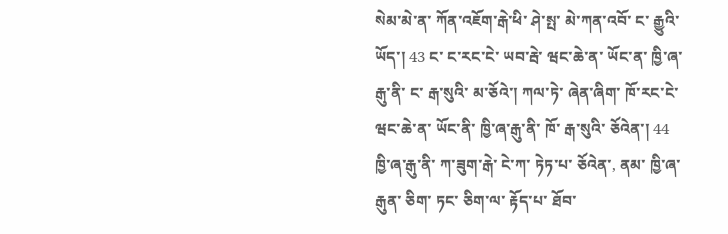སེམ་མེ་ན་ ཀོན་འཇོག་རྒེ་ཕི་ ཤེ་སྤ་ མེ་ཀན་འབོ་ ང་ རྒྱུའི་ཡོད་། 43 ང་ ང་རང་ངེ་ ཡབ་རྦེ་ ཝང་ཆེ་ན་ ཡོང་ན་ ཁྱི་ཞ་རྒུ་ནི་ ང་ རྒ་སུའི་ མ་ཅོའེ་། ཀལ་ཏེ་ ཞེན་ཞིག་ ཁོ་རང་ངེ་ ཝང་ཆེ་ན་ ཡོང་ནི་ ཁྱི་ཞ་རྒུ་ནི་ ཁོ་ རྒ་སུའི་ ཅོའེན་། 44 ཁྱི་ཞ་རྒུ་ནི་ ཀ་ཟུག་རྒེ་ ངེ་ཀ་ ཏེཏ་པ་ ཅོའེན་, ནམ་ ཁྱི་ཞ་རྒུན་ ཅིག་ ཏང་ ཅིག་ལ་ རྟོད་པ་ ཐོབ་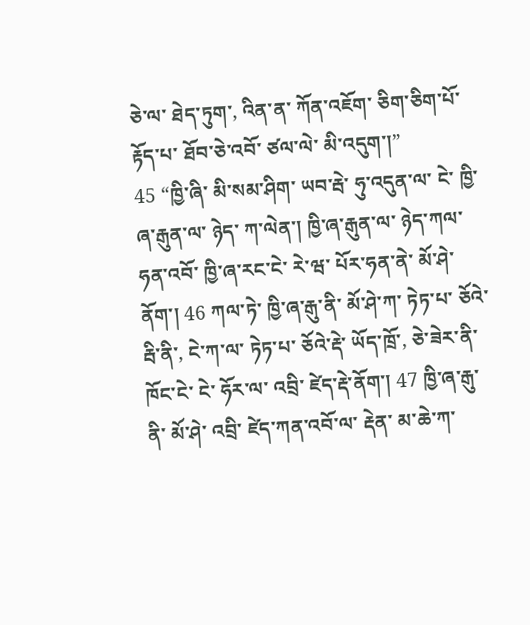ཅེ་ལ་ ཐེད་ཏུག་, འིན་ན་ ཀོན་འཇོག་ ཅིག་ཅིག་པོ་ རྟོད་པ་ ཐོབ་ཅེ་འབོ་ ཙལ་ལེ་ མི་འདུག་།”
45 “ཁྱི་ཞི་ མི་སམ་ཤིག་ ཡབ་རྦེ་ ཧུ་འདུན་ལ་ ངེ་ ཁྱི་ཞ་རྒུན་ལ་ ཉེད་ ཀ་ལེན་། ཁྱི་ཞ་རྒུན་ལ་ ཉེད་ཀལ་ཧན་འབོ་ ཁྱི་ཞ་རང་ངེ་ རེ་ཝ་ པོར་ཧན་ནེ་ མོ་ཤེ་ ནོག་། 46 ཀལ་ཏེ་ ཁྱི་ཞ་རྒུ་ནི་ མོ་ཤེ་ཀ་ ཏེཏ་པ་ ཅོའེ་རྦི་ནི་, ངེ་ཀ་ལ་ ཏེཏ་པ་ ཅོའེ་རྡེ་ ཡོད་ཁྲོ་, ཅེ་ཟེར་ནི་ ཁོང་ངེ་ ངེ་ ཧོར་ལ་ འབྲི་ ཛེད་རྡེ་ནོག་། 47 ཁྱི་ཞ་རྒུ་ནི་ མོ་ཤེ་ འབྲི་ ཛེད་ཀན་འབོ་ལ་ རྡེན་ མ་ཆེ་ཀ་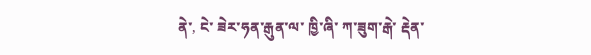ནེ་, ངེ་ ཟེར་ཧན་རྒུན་ལ་ ཁྱི་ཞི་ ཀ་ཟུག་རྒེ་ རྡེན་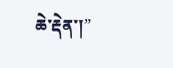ཆེ་རྡེན་།”